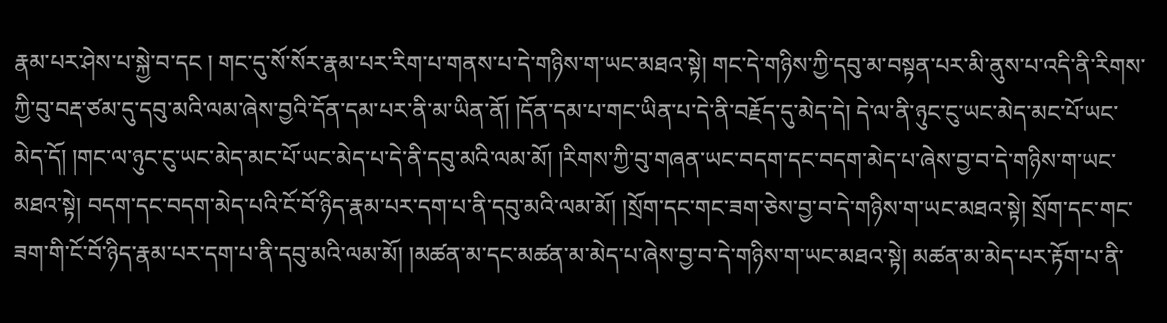རྣམ་པར་ཤེས་པ་སྐྱེ་བ་དང ། གང་དུ་སོ་སོར་རྣམ་པར་རིག་པ་གནས་པ་དེ་གཉིས་ག་ཡང་མཐའ་སྟེ། གང་དེ་གཉིས་ཀྱི་དབུ་མ་བསྟན་པར་མི་ནུས་པ་འདི་ནི་རིགས་ཀྱི་བུ་བརྡ་ཙམ་དུ་དབུ་མའི་ལམ་ཞེས་བྱའི་དོན་དམ་པར་ནི་མ་ཡིན་ནོ། །དོན་དམ་པ་གང་ཡིན་པ་དེ་ནི་བརྗོད་དུ་མེད་དེ། དེ་ལ་ནི་ཉུང་ངུ་ཡང་མེད་མང་པོ་ཡང་མེད་དོ། །གང་ལ་ཉུང་ངུ་ཡང་མེད་མང་པོ་ཡང་མེད་པ་དེ་ནི་དབུ་མའི་ལམ་མོ། །རིགས་ཀྱི་བུ་གཞན་ཡང་བདག་དང་བདག་མེད་པ་ཞེས་བྱ་བ་དེ་གཉིས་ག་ཡང་མཐའ་སྟེ། བདག་དང་བདག་མེད་པའི་ངོ་བོ་ཉིད་རྣམ་པར་དག་པ་ནི་དབུ་མའི་ལམ་མོ། །སྲོག་དང་གང་ཟག་ཅེས་བྱ་བ་དེ་གཉིས་ག་ཡང་མཐའ་སྟེ། སྲོག་དང་གང་ཟག་གི་ངོ་བོ་ཉིད་རྣམ་པར་དག་པ་ནི་དབུ་མའི་ལམ་མོ། །མཚན་མ་དང་མཚན་མ་མེད་པ་ཞེས་བྱ་བ་དེ་གཉིས་ག་ཡང་མཐའ་སྟེ། མཚན་མ་མེད་པར་རྟོག་པ་ནི་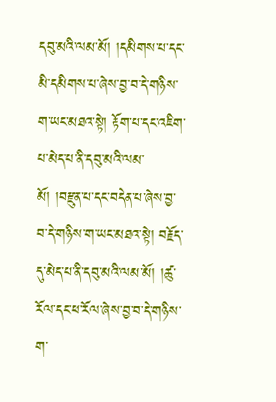དབུ་མའི་ལམ་མོ། །དམིགས་པ་དང་མི་དམིགས་པ་ཞེས་བྱ་བ་དེ་གཉིས་ག་ཡང་མཐའ་སྟེ། རྟོག་པ་དང་འཇིག་པ་མེད་པ་ནི་དབུ་མའི་ལམ་མོ། །བརྫུན་པ་དང་བདེན་པ་ཞེས་བྱ་བ་དེ་གཉིས་ག་ཡང་མཐའ་སྟེ། བརྗོད་དུ་མེད་པ་ནི་དབུ་མའི་ལམ་མོ། །ཚུ་རོལ་དང་ཕ་རོལ་ཞེས་བྱ་བ་དེ་གཉིས་ག་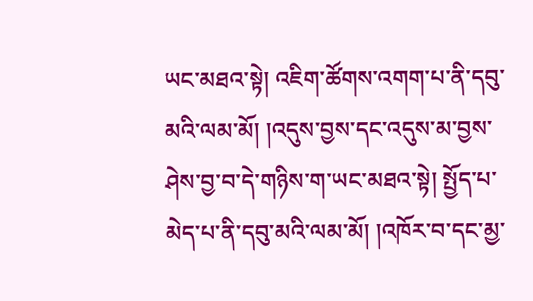ཡང་མཐའ་སྟེ། འཇིག་ཚོགས་འགག་པ་ནི་དབུ་མའི་ལམ་མོ། །འདུས་བྱས་དང་འདུས་མ་བྱས་ཤེས་བྱ་བ་དེ་གཉིས་ག་ཡང་མཐའ་སྟེ། སྤྱོད་པ་མེད་པ་ནི་དབུ་མའི་ལམ་མོ། །འཁོར་བ་དང་མྱ་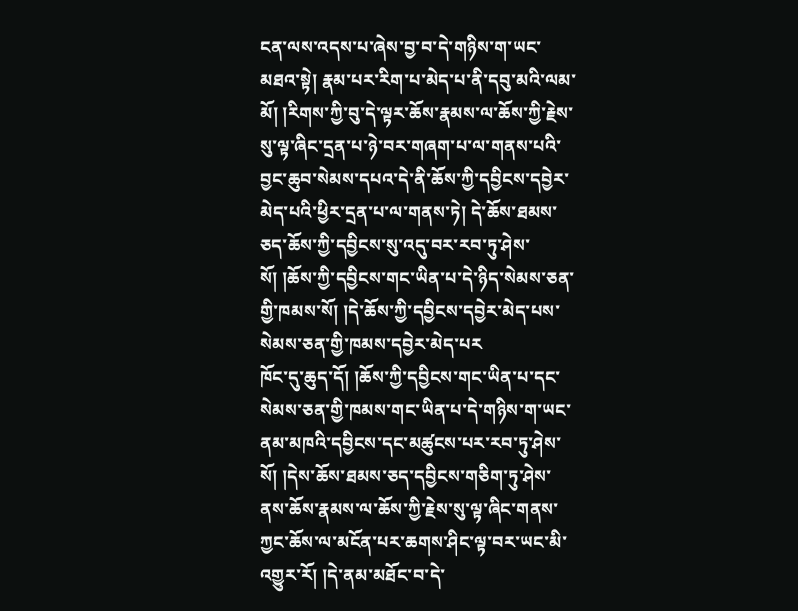ངན་ལས་འདས་པ་ཞེས་བྱ་བ་དེ་གཉིས་ག་ཡང་མཐའ་སྟེ། རྣམ་པར་རིག་པ་མེད་པ་ནི་དབུ་མའི་ལམ་མོ། །རིགས་ཀྱི་བུ་དེ་ལྟར་ཆོས་རྣམས་ལ་ཆོས་ཀྱི་རྗེས་སུ་ལྟ་ཞིང་དྲན་པ་ཉེ་བར་གཞག་པ་ལ་གནས་པའི་བྱང་ཆུབ་སེམས་དཔའ་དེ་ནི་ཆོས་ཀྱི་དབྱིངས་དབྱེར་མེད་པའི་ཕྱིར་དྲན་པ་ལ་གནས་ཏེ། དེ་ཆོས་ཐམས་ཅད་ཆོས་ཀྱི་དབྱིངས་སུ་འདུ་བར་རབ་ཏུ་ཤེས་སོ། །ཆོས་ཀྱི་དབྱིངས་གང་ཡིན་པ་དེ་ཉིད་སེམས་ཅན་གྱི་ཁམས་སོ། །དེ་ཆོས་ཀྱི་དབྱིངས་དབྱེར་མེད་པས་སེམས་ཅན་གྱི་ཁམས་དབྱེར་མེད་པར
ཁོང་དུ་ཆུད་དོ། །ཆོས་ཀྱི་དབྱིངས་གང་ཡིན་པ་དང་སེམས་ཅན་གྱི་ཁམས་གང་ཡིན་པ་དེ་གཉིས་ག་ཡང་ནམ་མཁའི་དབྱིངས་དང་མཚུངས་པར་རབ་ཏུ་ཤེས་སོ། །དེས་ཆོས་ཐམས་ཅད་དབྱིངས་གཅིག་ཏུ་ཤེས་ནས་ཆོས་རྣམས་ལ་ཆོས་ཀྱི་རྗེས་སུ་ལྟ་ཞིང་གནས་ཀྱང་ཆོས་ལ་མངོན་པར་ཆགས་ཤིང་ལྟ་བར་ཡང་མི་འགྱུར་རོ། །དེ་ནམ་མཐོང་བ་དེ་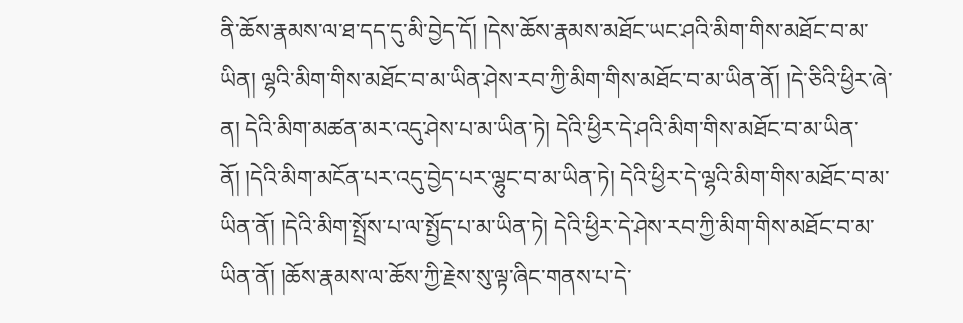ནི་ཆོས་རྣམས་ལ་ཐ་དད་དུ་མི་བྱེད་དོ། །དེས་ཆོས་རྣམས་མཐོང་ཡང་ཤའི་མིག་གིས་མཐོང་བ་མ་ཡིན། ལྷའི་མིག་གིས་མཐོང་བ་མ་ཡིན་ཤེས་རབ་ཀྱི་མིག་གིས་མཐོང་བ་མ་ཡིན་ནོ། །དེ་ཅིའི་ཕྱིར་ཞེ་ན། དེའི་མིག་མཚན་མར་འདུ་ཤེས་པ་མ་ཡིན་ཏེ། དེའི་ཕྱིར་དེ་ཤའི་མིག་གིས་མཐོང་བ་མ་ཡིན་ནོ། །དེའི་མིག་མངོན་པར་འདུ་བྱེད་པར་ལྷུང་བ་མ་ཡིན་ཏེ། དེའི་ཕྱིར་དེ་ལྷའི་མིག་གིས་མཐོང་བ་མ་ཡིན་ནོ། །དེའི་མིག་སྤྲོས་པ་ལ་སྤྱོད་པ་མ་ཡིན་ཏེ། དེའི་ཕྱིར་དེ་ཤེས་རབ་ཀྱི་མིག་གིས་མཐོང་བ་མ་ཡིན་ནོ། །ཆོས་རྣམས་ལ་ཆོས་ཀྱི་རྗེས་སུ་ལྟ་ཞིང་གནས་པ་དེ་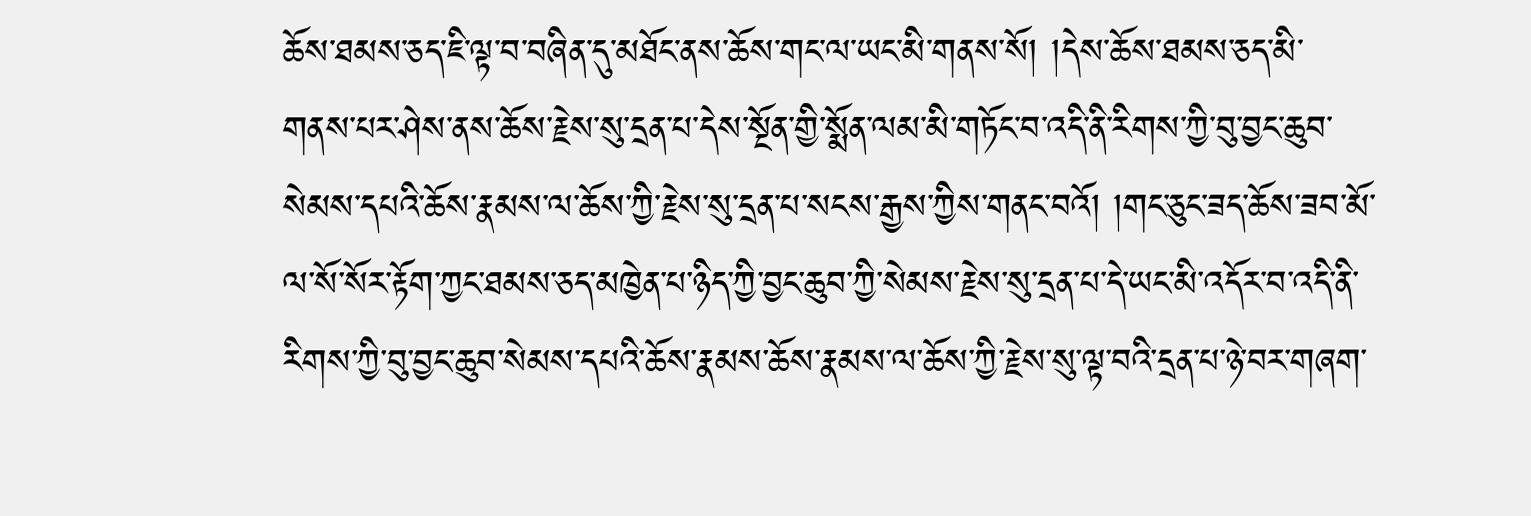ཆོས་ཐམས་ཅད་ཇི་ལྟ་བ་བཞིན་དུ་མཐོང་ནས་ཆོས་གང་ལ་ཡང་མི་གནས་སོ། །དེས་ཆོས་ཐམས་ཅད་མི་གནས་པར་ཤེས་ནས་ཆོས་རྗེས་སུ་དྲན་པ་དེས་སྔོན་གྱི་སྨོན་ལམ་མི་གཏོང་བ་འདི་ནི་རིགས་ཀྱི་བུ་བྱང་ཆུབ་སེམས་དཔའི་ཆོས་རྣམས་ལ་ཆོས་ཀྱི་རྗེས་སུ་དྲན་པ་སངས་རྒྱས་ཀྱིས་གནང་བའོ། །གང་ཅུང་ཟད་ཆོས་ཟབ་མོ་ལ་སོ་སོར་རྟོག་ཀྱང་ཐམས་ཅད་མཁྱེན་པ་ཉིད་ཀྱི་བྱང་ཆུབ་ཀྱི་སེམས་རྗེས་སུ་དྲན་པ་དེ་ཡང་མི་འདོར་བ་འདི་ནི་རིགས་ཀྱི་བུ་བྱང་ཆུབ་སེམས་དཔའི་ཆོས་རྣམས་ཆོས་རྣམས་ལ་ཆོས་ཀྱི་རྗེས་སུ་ལྟ་བའི་དྲན་པ་ཉེ་བར་གཞག་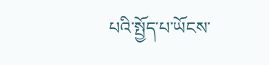པའི་སྤྱོད་པ་ཡོངས་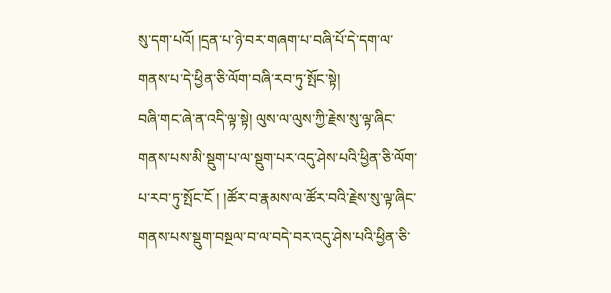སུ་དག་པའོ། །དྲན་པ་ཉེ་བར་གཞག་པ་བཞི་པོ་དེ་དག་ལ་གནས་པ་དེ་ཕྱིན་ཅི་ལོག་བཞི་རབ་ཏུ་སྤོང་སྟེ།
བཞི་གང་ཞེ་ན་འདི་ལྟ་སྟེ། ལུས་ལ་ལུས་ཀྱི་རྗེས་སུ་ལྟ་ཞིང་གནས་པས་མི་སྡུག་པ་ལ་སྡུག་པར་འདུ་ཤེས་པའི་ཕྱིན་ཅི་ལོག་པ་རབ་ཏུ་སྤོང་ངོ ། །ཚོར་བ་རྣམས་ལ་ཚོར་བའི་རྗེས་སུ་ལྟ་ཞིང་གནས་པས་སྡུག་བསྔལ་བ་ལ་བདེ་བར་འདུ་ཤེས་པའི་ཕྱིན་ཅི་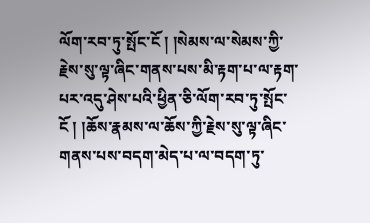ལོག་རབ་ཏུ་སྤོང་ངོ ། །སེམས་ལ་སེམས་ཀྱི་རྗེས་སུ་ལྟ་ཞིང་གནས་པས་མི་རྟག་པ་ལ་རྟག་པར་འདུ་ཤེས་པའི་ཕྱིན་ཅི་ལོག་རབ་ཏུ་སྤོང་ངོ ། །ཆོས་རྣམས་ལ་ཆོས་ཀྱི་རྗེས་སུ་ལྟ་ཞིང་གནས་པས་བདག་མེད་པ་ལ་བདག་ཏུ་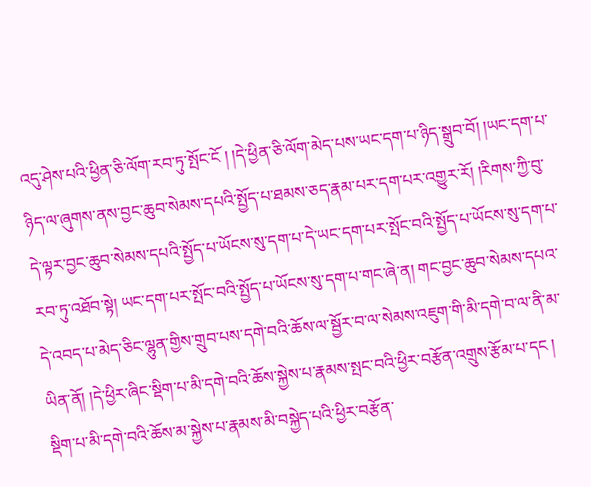འདུ་ཤེས་པའི་ཕྱིན་ཅི་ལོག་རབ་ཏུ་སྤོང་ངོ ། །དེ་ཕྱིན་ཅི་ལོག་མེད་པས་ཡང་དག་པ་ཉིད་སྒྲུབ་བོ། །ཡང་དག་པ་ཉིད་ལ་ཞུགས་ནས་བྱང་ཆུབ་སེམས་དཔའི་སྤྱོད་པ་ཐམས་ཅད་རྣམ་པར་དག་པར་འགྱུར་རོ། །རིགས་ཀྱི་བུ་དེ་ལྟར་བྱང་ཆུབ་སེམས་དཔའི་སྤྱོད་པ་ཡོངས་སུ་དག་པ་དེ་ཡང་དག་པར་སྤོང་བའི་སྤྱོད་པ་ཡོངས་སུ་དག་པ་རབ་ཏུ་འཐོབ་སྟེ། ཡང་དག་པར་སྤོང་བའི་སྤྱོད་པ་ཡོངས་སུ་དག་པ་གང་ཞེ་ན། གང་བྱང་ཆུབ་སེམས་དཔའ་དེ་འབད་པ་མེད་ཅིང་ལྷུན་གྱིས་གྲུབ་པས་དགེ་བའི་ཆོས་ལ་སྦྱོར་བ་ལ་སེམས་འཇུག་གི་མི་དགེ་བ་ལ་ནི་མ་ཡིན་ནོ། །དེ་ཕྱིར་ཞིང་སྡིག་པ་མི་དགེ་བའི་ཆོས་སྐྱེས་པ་རྣམས་སྤང་བའི་ཕྱིར་བརྩོན་འགྲུས་རྩོམ་པ་དང ། སྡིག་པ་མི་དགེ་བའི་ཆོས་མ་སྐྱེས་པ་རྣམས་མི་བསྐྱེད་པའི་ཕྱིར་བརྩོན་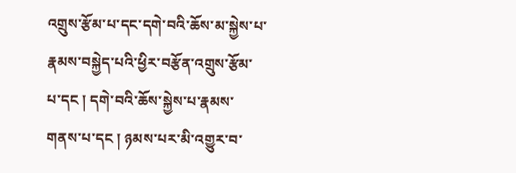འགྲུས་རྩོམ་པ་དང་དགེ་བའི་ཆོས་མ་སྐྱེས་པ་རྣམས་བསྐྱེད་པའི་ཕྱིར་བརྩོན་འགྲུས་རྩོམ་པ་དང ། དགེ་བའི་ཆོས་སྐྱེས་པ་རྣམས་གནས་པ་དང ། ཉམས་པར་མི་འགྱུར་བ་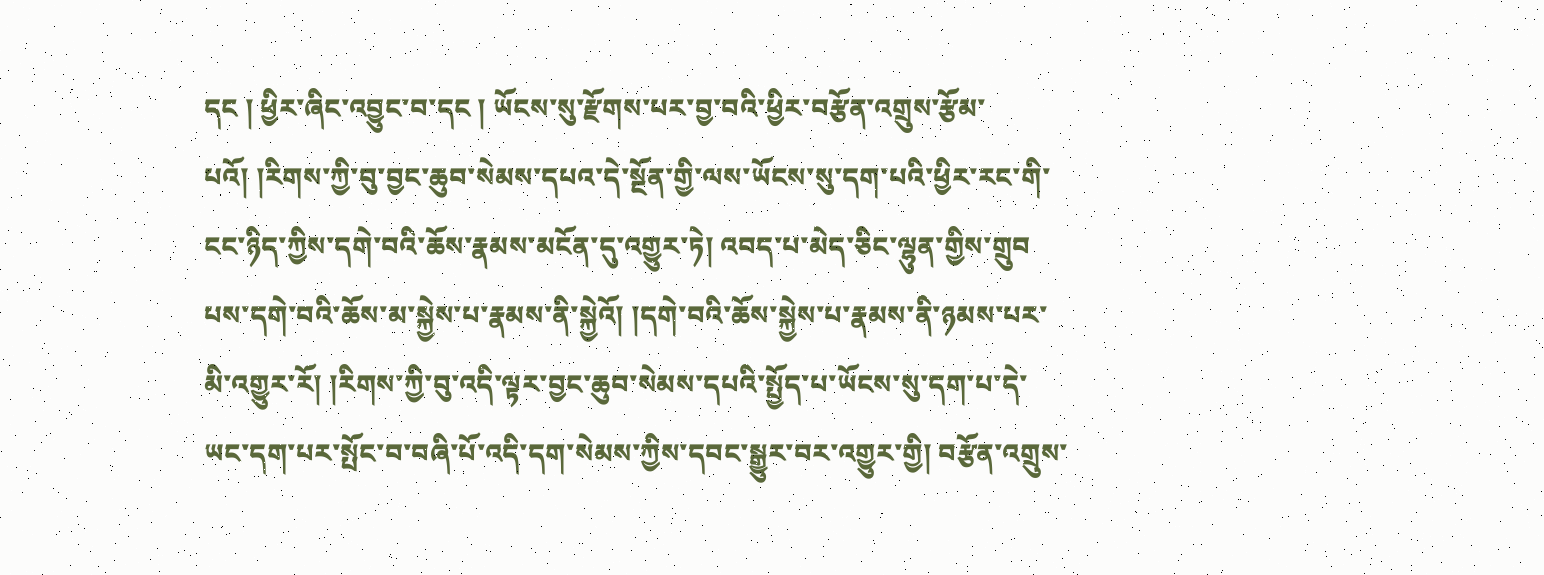དང ། ཕྱིར་ཞིང་འབྱུང་བ་དང ། ཡོངས་སུ་རྫོགས་པར་བྱ་བའི་ཕྱིར་བརྩོན་འགྲུས་རྩོམ་པའོ། །རིགས་ཀྱི་བུ་བྱང་ཆུབ་སེམས་དཔའ་དེ་སྔོན་གྱི་ལས་ཡོངས་སུ་དག་པའི་ཕྱིར་རང་གི་ངང་ཉིད་ཀྱིས་དགེ་བའི་ཆོས་རྣམས་མངོན་དུ་འགྱུར་ཏེ། འབད་པ་མེད་ཅིང་ལྷུན་གྱིས་གྲུབ
པས་དགེ་བའི་ཆོས་མ་སྐྱེས་པ་རྣམས་ནི་སྐྱེའོ། །དགེ་བའི་ཆོས་སྐྱེས་པ་རྣམས་ནི་ཉམས་པར་མི་འགྱུར་རོ། །རིགས་ཀྱི་བུ་འདི་ལྟར་བྱང་ཆུབ་སེམས་དཔའི་སྤྱོད་པ་ཡོངས་སུ་དག་པ་དེ་ཡང་དག་པར་སྤོང་བ་བཞི་པོ་འདི་དག་སེམས་ཀྱིས་དབང་སྒྱུར་བར་འགྱུར་གྱི། བརྩོན་འགྲུས་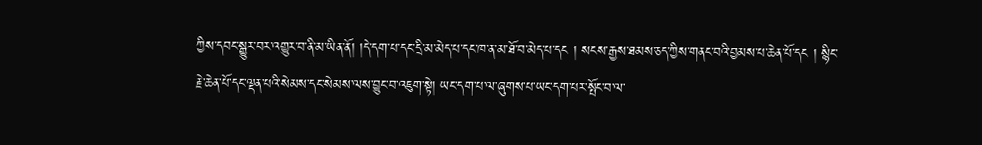ཀྱིས་དབང་སྒྱུར་བར་འགྱུར་བ་ནི་མ་ཡིན་ནོ། །དེ་དག་པ་དང་དྲི་མ་མེད་པ་དང་ཁ་ན་མ་ཐོ་བ་མེད་པ་དང ། སངས་རྒྱས་ཐམས་ཅད་ཀྱིས་གནང་བའི་བྱམས་པ་ཆེན་པོ་དང ། སྙིང་རྗེ་ཆེན་པོ་དང་ལྡན་པའི་སེམས་དང་སེམས་ལས་བྱུང་བ་འཇུག་སྟེ། ཡང་དག་པ་ལ་ཞུགས་པ་ཡང་དག་པར་སྤོང་བ་ལ་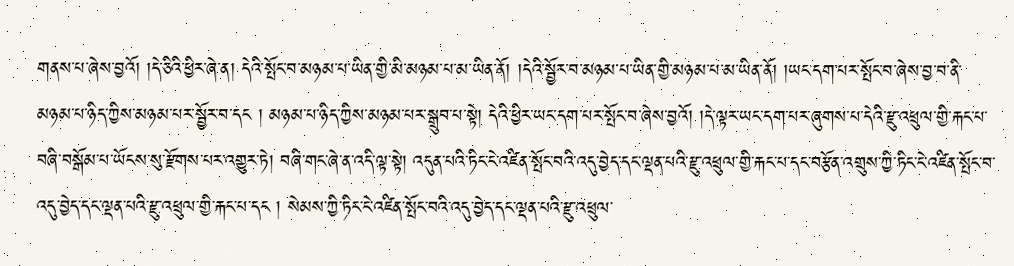གནས་པ་ཞེས་བྱའོ། །དེ་ཅིའི་ཕྱིར་ཞེ་ན། དེའི་སྤོང་བ་མཉམ་པ་ཡིན་གྱི་མི་མཉམ་པ་མ་ཡིན་ནོ། །དེའི་སྦྱོར་བ་མཉམ་པ་ཡིན་གྱི་མཉམ་པ་མ་ཡིན་ནོ། །ཡང་དག་པར་སྤོང་བ་ཞེས་བྱ་བ་ནི་མཉམ་པ་ཉིད་ཀྱིས་མཉམ་པར་སྦྱོར་བ་དང ། མཉམ་པ་ཉིད་ཀྱིས་མཉམ་པར་སྒྲུབ་པ་སྟེ། དེའི་ཕྱིར་ཡང་དག་པར་སྤོང་བ་ཞེས་བྱའོ། །དེ་ལྟར་ཡང་དག་པར་ཞུགས་པ་དེའི་རྫུ་འཕྲུལ་གྱི་རྐང་པ་བཞི་བསྒོམ་པ་ཡོངས་སུ་རྫོགས་པར་འགྱུར་ཏེ། བཞི་གང་ཞེ་ན་འདི་ལྟ་སྟེ། འདུན་པའི་ཏིང་ངེ་འཛིན་སྤོང་བའི་འདུ་བྱེད་དང་ལྡན་པའི་རྫུ་འཕྲུལ་གྱི་རྐང་པ་དང་བརྩོན་འགྲུས་ཀྱི་ཏིང་ངེ་འཛིན་སྤོང་བ་འདུ་བྱེད་དང་ལྡན་པའི་རྫུ་འཕྲུལ་གྱི་རྐང་པ་དང ། སེམས་ཀྱི་ཏིང་ངེ་འཛིན་སྤོང་བའི་འདུ་བྱེད་དང་ལྡན་པའི་རྫུ་འཕྲུལ་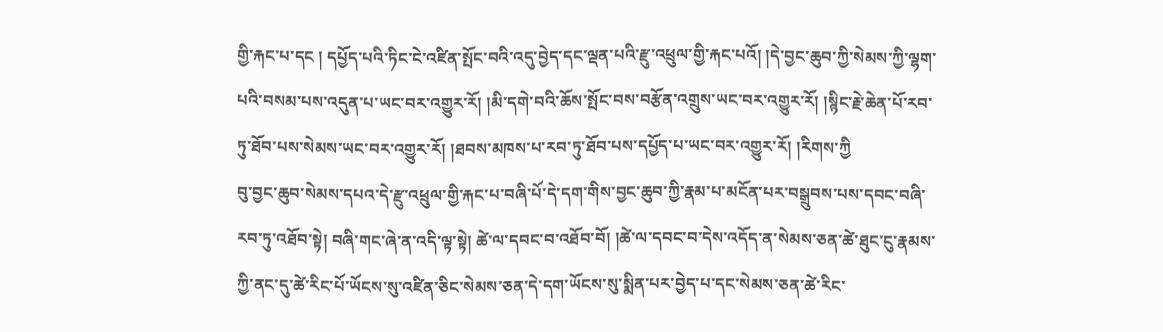གྱི་རྐང་པ་དང ། དཔྱོད་པའི་ཏིང་ངེ་འཛིན་སྤོང་བའི་འདུ་བྱེད་དང་ལྡན་པའི་རྫུ་འཕྲུལ་གྱི་རྐང་པའོ། །དེ་བྱང་ཆུབ་ཀྱི་སེམས་ཀྱི་ལྷག་པའི་བསམ་པས་འདུན་པ་ཡང་བར་འགྱུར་རོ། །མི་དགེ་བའི་ཆོས་སྤོང་བས་བརྩོན་འགྲུས་ཡང་བར་འགྱུར་རོ། །སྙིང་རྗེ་ཆེན་པོ་རབ་ཏུ་ཐོབ་པས་སེམས་ཡང་བར་འགྱུར་རོ། །ཐབས་མཁས་པ་རབ་ཏུ་ཐོབ་པས་དཔྱོད་པ་ཡང་བར་འགྱུར་རོ། །རིགས་ཀྱི
བུ་བྱང་ཆུབ་སེམས་དཔའ་དེ་རྫུ་འཕྲུལ་གྱི་རྐང་པ་བཞི་པོ་དེ་དག་གིས་བྱང་ཆུབ་ཀྱི་རྣམ་པ་མངོན་པར་བསྒྲུབས་པས་དབང་བཞི་རབ་ཏུ་འཐོབ་སྟེ། བཞི་གང་ཞེ་ན་འདི་ལྟ་སྟེ། ཚེ་ལ་དབང་བ་འཐོབ་བོ། །ཚེ་ལ་དབང་བ་དེས་འདོད་ན་སེམས་ཅན་ཚེ་ཐུང་ངུ་རྣམས་ཀྱི་ནང་དུ་ཚེ་རིང་པོ་ཡོངས་སུ་འཛིན་ཅིང་སེམས་ཅན་དེ་དག་ཡོངས་སུ་སྨིན་པར་བྱེད་པ་དང་སེམས་ཅན་ཚེ་རིང་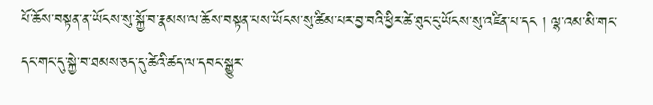པོ་ཆོས་བསྟན་ན་ཡོངས་སུ་སྐྱོ་བ་རྣམས་ལ་ཆོས་བསྟན་པས་ཡོངས་སུ་ཚིམ་པར་བྱ་བའི་ཕྱིར་ཚེ་ཐུང་ངུ་ཡོངས་སུ་འཛིན་པ་དང ། ལྷ་འམ་མི་གང་དང་གང་དུ་སྐྱེ་བ་ཐམས་ཅད་དུ་ཚེའི་ཚད་ལ་དབང་སྒྱུར་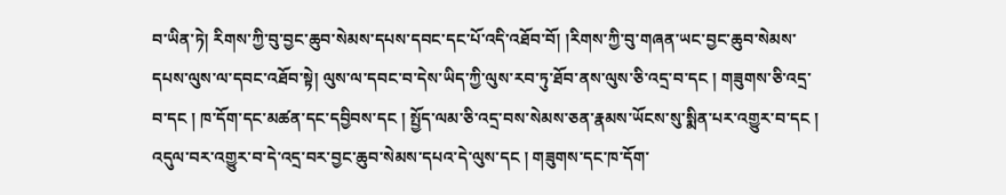བ་ཡིན་ཏེ། རིགས་ཀྱི་བུ་བྱང་ཆུབ་སེམས་དཔས་དབང་དང་པོ་འདི་འཐོབ་བོ། །རིགས་ཀྱི་བུ་གཞན་ཡང་བྱང་ཆུབ་སེམས་དཔས་ལུས་ལ་དབང་འཐོབ་སྟེ། ལུས་ལ་དབང་བ་དེས་ཡིད་ཀྱི་ལུས་རབ་ཏུ་ཐོབ་ནས་ལུས་ཅི་འདྲ་བ་དང ། གཟུགས་ཅི་འདྲ་བ་དང ། ཁ་དོག་དང་མཚན་དང་དབྱིབས་དང ། སྤྱོད་ལམ་ཅི་འདྲ་བས་སེམས་ཅན་རྣམས་ཡོངས་སུ་སྨིན་པར་འགྱུར་བ་དང ། འདུལ་བར་འགྱུར་བ་དེ་འདྲ་བར་བྱང་ཆུབ་སེམས་དཔའ་དེ་ལུས་དང ། གཟུགས་དང་ཁ་དོག་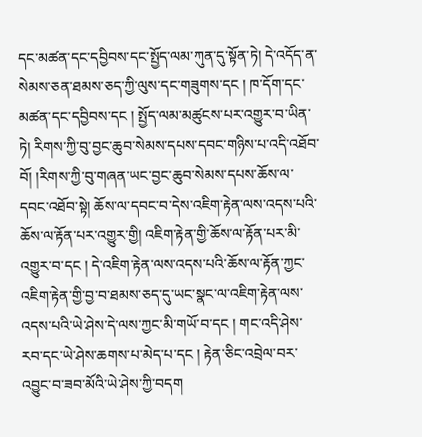དང་མཚན་དང་དབྱིབས་དང་སྤྱོད་ལམ་ཀུན་དུ་སྟོན་ཏེ། དེ་འདོད་ན་སེམས་ཅན་ཐམས་ཅད་ཀྱི་ལུས་དང་གཟུགས་དང ། ཁ་དོག་དང་མཚན་དང་དབྱིབས་དང ། སྤྱོད་ལམ་མཚུངས་པར་འགྱུར་བ་ཡིན་ཏེ། རིགས་ཀྱི་བུ་བྱང་ཆུབ་སེམས་དཔས་དབང་གཉིས་པ་འདི་འཐོབ་བོ། །རིགས་ཀྱི་བུ་གཞན་ཡང་བྱང་ཆུབ་སེམས་དཔས་ཆོས་ལ་དབང་འཐོབ་སྟེ། ཆོས་ལ་དབང་བ་དེས་འཇིག་རྟེན་ལས་འདས་པའི་ཆོས་ལ་རྟོན་པར་འགྱུར་གྱི། འཇིག་རྟེན་གྱི་ཆོས་ལ་རྟོན་པར་མི་འགྱུར་བ་དང ། དེ་འཇིག་རྟེན་ལས་འདས་པའི་ཆོས་ལ་རྟོན་ཀྱང་འཇིག་རྟེན་གྱི་བྱ་བ་ཐམས་ཅད་དུ་ཡང་སྣང་ལ་འཇིག་རྟེན་ལས་འདས་པའི་ཡེ་ཤེས་དེ་ལས་ཀྱང་མི་གཡོ་བ་དང ། གང་འདི་ཤེས་རབ་དང་ཡེ་ཤེས་ཆགས་པ་མེད་པ་དང ། རྟེན་ཅིང་འབྲེལ་བར་འབྱུང་བ་ཟབ་མོའི་ཡེ་ཤེས་ཀྱི་བདག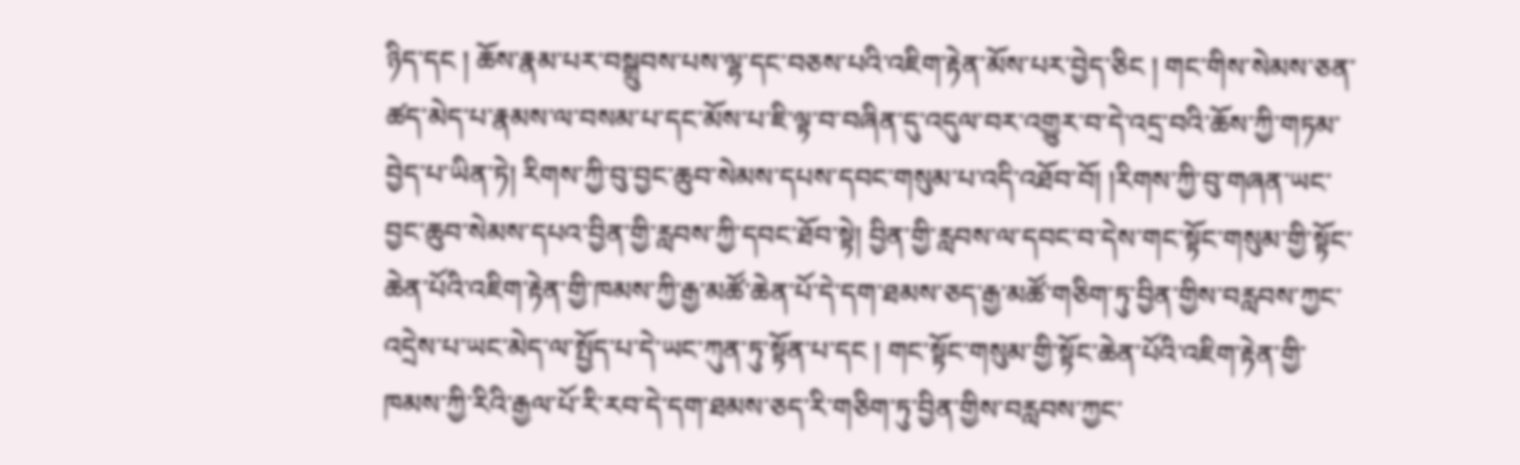ཉིད་དང ། ཆོས་རྣམ་པར་བསྒྲུབས་པས་ལྷ་དང་བཅས་པའི་འཇིག་རྟེན་མོས་པར་བྱེད་ཅིང ། གང་གིས་སེམས་ཅན་ཚད་མེད་པ་རྣམས་ལ་བསམ་པ་དང་མོས་པ་ཇི་ལྟ་བ་བཞིན་དུ་འདུལ་བར་འགྱུར་བ་དེ་འདྲ་བའི་ཆོས་ཀྱི་གཏམ་བྱེད་པ་ཡིན་ཏེ། རིགས་ཀྱི་བུ་བྱང་ཆུབ་སེམས་དཔས་དབང་གསུམ་པ་འདི་འཐོབ་བོ། །རིགས་ཀྱི་བུ་གཞན་ཡང་བྱང་ཆུབ་སེམས་དཔའ་བྱིན་གྱི་རླབས་ཀྱི་དབང་ཐོབ་སྟེ། བྱིན་གྱི་རླབས་ལ་དབང་བ་དེས་གང་སྟོང་གསུམ་གྱི་སྟོང་ཆེན་པོའི་འཇིག་རྟེན་གྱི་ཁམས་ཀྱི་རྒྱ་མཚོ་ཆེན་པོ་དེ་དག་ཐམས་ཅད་རྒྱ་མཚོ་གཅིག་ཏུ་བྱིན་གྱིས་བརླབས་ཀྱང་འདྲེས་པ་ཡང་མེད་ལ་སྤྱོད་པ་དེ་ཡང་ཀུན་ཏུ་སྟོན་པ་དང ། གང་སྟོང་གསུམ་གྱི་སྟོང་ཆེན་པོའི་འཇིག་རྟེན་གྱི་ཁམས་ཀྱི་རིའི་རྒྱལ་པོ་རི་རབ་དེ་དག་ཐམས་ཅད་རི་གཅིག་ཏུ་བྱིན་གྱིས་བརླབས་ཀྱང་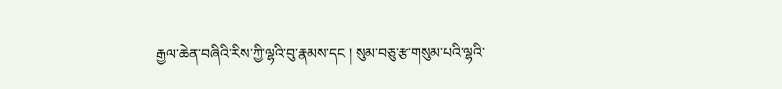རྒྱལ་ཆེན་བཞིའི་རིས་ཀྱི་ལྷའི་བུ་རྣམས་དང ། སུམ་བཅུ་རྩ་གསུམ་པའི་ལྷའི་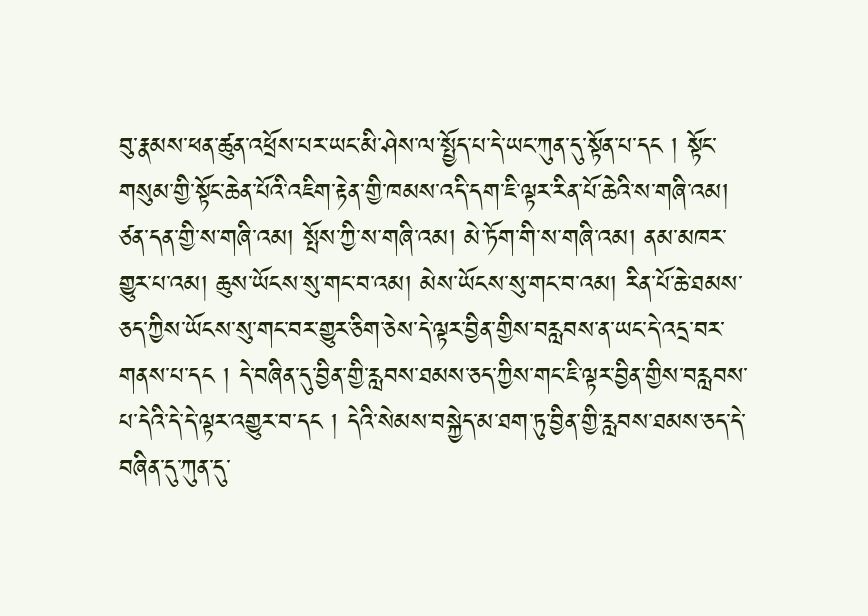བུ་རྣམས་ཕན་ཚུན་འཕྲོས་པར་ཡང་མི་ཤེས་ལ་སྤྱོད་པ་དེ་ཡང་ཀུན་དུ་སྟོན་པ་དང ། སྟོང་གསུམ་གྱི་སྟོང་ཆེན་པོའི་འཇིག་རྟེན་གྱི་ཁམས་འདི་དག་ཇི་ལྟར་རིན་པོ་ཆེའི་ས་གཞི་འམ། ཙན་དན་གྱི་ས་གཞི་འམ། སྤོས་ཀྱི་ས་གཞི་འམ། མེ་ཏོག་གི་ས་གཞི་འམ། ནམ་མཁར་གྱུར་པ་འམ། ཆུས་ཡོངས་སུ་གང་བ་འམ། མེས་ཡོངས་སུ་གང་བ་འམ། རིན་པོ་ཆེ་ཐམས་ཅད་ཀྱིས་ཡོངས་སུ་གང་བར་གྱུར་ཅིག་ཅེས་དེ་ལྟར་བྱིན་གྱིས་བརླབས་ན་ཡང་དེ་འདྲ་བར་གནས་པ་དང ། དེ་བཞིན་དུ་བྱིན་གྱི་རླབས་ཐམས་ཅད་ཀྱིས་གང་ཇི་ལྟར་བྱིན་གྱིས་བརླབས་པ་དེའི་དེ་དེ་ལྟར་འགྱུར་བ་དང ། དེའི་སེམས་བསྐྱེད་མ་ཐག་ཏུ་བྱིན་གྱི་རླབས་ཐམས་ཅད་དེ་བཞིན་དུ་ཀུན་དུ་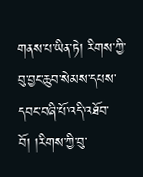གནས་པ་ཡིན་ཏེ། རིགས་ཀྱི་བུ་བྱང་ཆུབ་སེམས་དཔས་དབང་བཞི་པོ་འདི་འཐོབ་བོ། །རིགས་ཀྱི་བུ་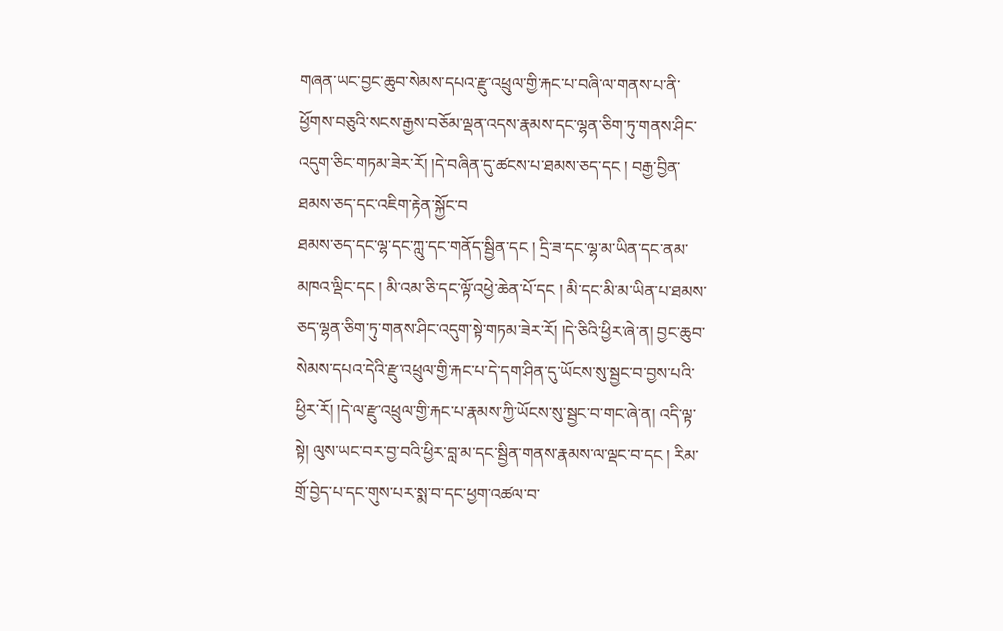གཞན་ཡང་བྱང་ཆུབ་སེམས་དཔའ་རྫུ་འཕྲུལ་གྱི་རྐང་པ་བཞི་ལ་གནས་པ་ནི་ཕྱོགས་བཅུའི་སངས་རྒྱས་བཅོམ་ལྡན་འདས་རྣམས་དང་ལྷན་ཅིག་ཏུ་གནས་ཤིང་འདུག་ཅིང་གཏམ་ཟེར་རོ། །དེ་བཞིན་དུ་ཚངས་པ་ཐམས་ཅད་དང ། བརྒྱ་བྱིན་ཐམས་ཅད་དང་འཇིག་རྟེན་སྐྱོང་བ
ཐམས་ཅད་དང་ལྷ་དང་ཀླུ་དང་གནོད་སྦྱིན་དང ། དྲི་ཟ་དང་ལྷ་མ་ཡིན་དང་ནམ་མཁའ་ལྡིང་དང ། མི་འམ་ཅི་དང་ལྟོ་འཕྱེ་ཆེན་པོ་དང ། མི་དང་མི་མ་ཡིན་པ་ཐམས་ཅད་ལྷན་ཅིག་ཏུ་གནས་ཤིང་འདུག་སྟེ་གཏམ་ཟེར་རོ། །དེ་ཅིའི་ཕྱིར་ཞེ་ན། བྱང་ཆུབ་སེམས་དཔའ་དེའི་རྫུ་འཕྲུལ་གྱི་རྐང་པ་དེ་དག་ཤིན་དུ་ཡོངས་སུ་སྦྱང་བ་བྱས་པའི་ཕྱིར་རོ། །དེ་ལ་རྫུ་འཕྲུལ་གྱི་རྐང་པ་རྣམས་ཀྱི་ཡོངས་སུ་སྦྱང་བ་གང་ཞེ་ན། འདི་ལྟ་སྟེ། ལུས་ཡང་བར་བྱ་བའི་ཕྱིར་བླ་མ་དང་སྦྱིན་གནས་རྣམས་ལ་ལྡང་བ་དང ། རིམ་གྲོ་བྱེད་པ་དང་གུས་པར་སྨ་བ་དང་ཕྱག་འཚལ་བ་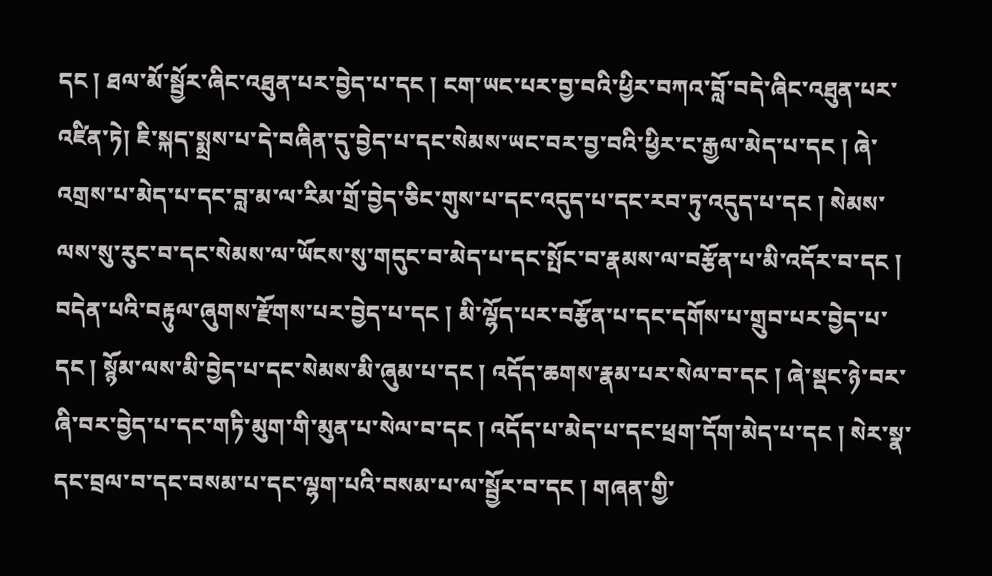དང ། ཐལ་མོ་སྦྱོར་ཞིང་འཐུན་པར་བྱེད་པ་དང ། ངག་ཡང་པར་བྱ་བའི་ཕྱིར་བཀའ་བློ་བདེ་ཞིང་འཐུན་པར་འཛིན་ཏེ། ཇི་སྐད་སྨྲས་པ་དེ་བཞིན་དུ་བྱེད་པ་དང་སེམས་ཡང་བར་བྱ་བའི་ཕྱིར་ང་རྒྱལ་མེད་པ་དང ། ཞེ་འགྲས་པ་མེད་པ་དང་བླ་མ་ལ་རིམ་གྲོ་བྱེད་ཅིང་གུས་པ་དང་འདུད་པ་དང་རབ་ཏུ་འདུད་པ་དང ། སེམས་ལས་སུ་རུང་བ་དང་སེམས་ལ་ཡོངས་སུ་གདུང་བ་མེད་པ་དང་སྤོང་བ་རྣམས་ལ་བརྩོན་པ་མི་འདོར་བ་དང ། བདེན་པའི་བརྟུལ་ཞུགས་རྫོགས་པར་བྱེད་པ་དང ། མི་ལྷོད་པར་བརྩོན་པ་དང་དགོས་པ་གྲུབ་པར་བྱེད་པ་དང ། སྙོམ་ལས་མི་བྱེད་པ་དང་སེམས་མི་ཞུམ་པ་དང ། འདོད་ཆགས་རྣམ་པར་སེལ་བ་དང ། ཞེ་སྡང་ཉེ་བར་ཞི་བར་བྱེད་པ་དང་གཏི་མུག་གི་མུན་པ་སེལ་བ་དང ། འདོད་པ་མེད་པ་དང་ཕྲག་དོག་མེད་པ་དང ། སེར་སྣ་དང་བྲལ་བ་དང་བསམ་པ་དང་ལྷག་པའི་བསམ་པ་ལ་སྦྱོར་བ་དང ། གཞན་གྱི་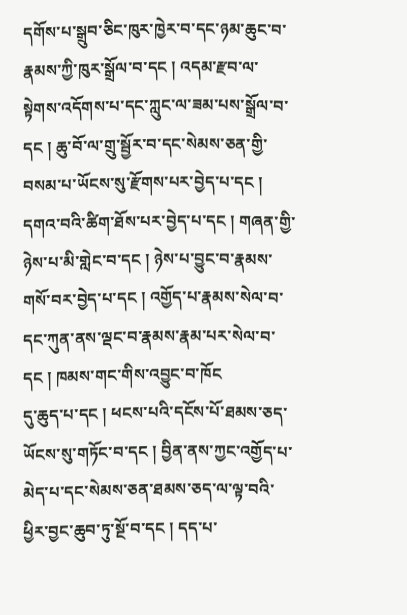དགོས་པ་སྒྲུབ་ཅིང་ཁུར་ཁྱེར་བ་དང་ཉམ་ཆུང་བ་རྣམས་ཀྱི་ཁུར་སྒྲོལ་བ་དང ། འདམ་རྫབ་ལ་སྟེགས་འདོགས་པ་དང་ཀླུང་ལ་ཟམ་པས་སྒྲོལ་བ་དང ། ཆུ་བོ་ལ་གྲུ་སྦྱོར་བ་དང་སེམས་ཅན་གྱི་བསམ་པ་ཡོངས་སུ་རྫོགས་པར་བྱེད་པ་དང ། དགའ་བའི་ཚིག་ཐོས་པར་བྱེད་པ་དང ། གཞན་གྱི་ཉེས་པ་མི་གླེང་བ་དང ། ཉེས་པ་བྱུང་བ་རྣམས་གསོ་བར་བྱེད་པ་དང ། འགྱོད་པ་རྣམས་སེལ་བ་དང་ཀུན་ནས་ལྡང་བ་རྣམས་རྣམ་པར་སེལ་བ་དང ། ཁམས་གང་གིས་འབྱུང་བ་ཁོང
དུ་ཆུད་པ་དང ། ཕངས་པའི་དངོས་པོ་ཐམས་ཅད་ཡོངས་སུ་གཏོང་བ་དང ། བྱིན་ནས་ཀྱང་འགྱོད་པ་མེད་པ་དང་སེམས་ཅན་ཐམས་ཅད་ལ་ལྟ་བའི་ཕྱིར་བྱང་ཆུབ་ཏུ་སྔོ་བ་དང ། དད་པ་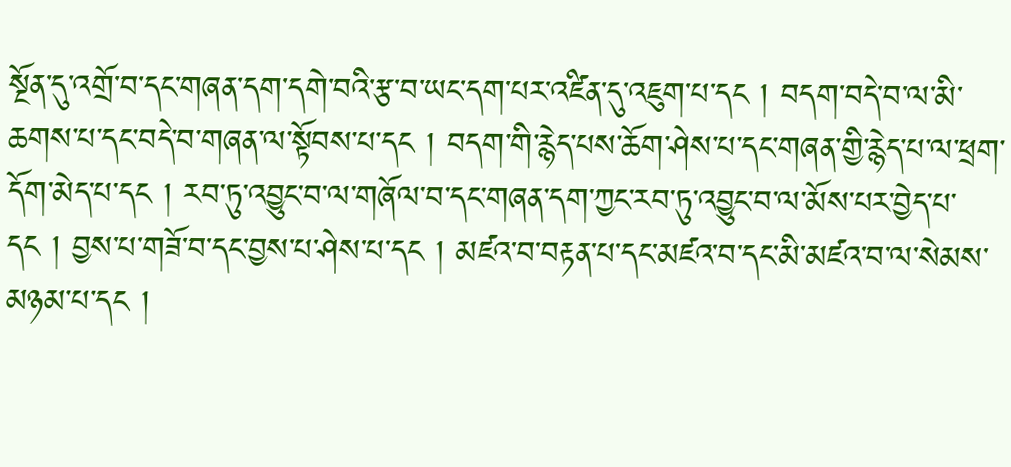སྔོན་དུ་འགྲོ་བ་དང་གཞན་དག་དགེ་བའི་རྩ་བ་ཡང་དག་པར་འཛིན་དུ་འཇུག་པ་དང ། བདག་བདེ་བ་ལ་མི་ཆགས་པ་དང་བདེ་བ་གཞན་ལ་སྟོབས་པ་དང ། བདག་གི་རྙེད་པས་ཆོག་ཤེས་པ་དང་གཞན་གྱི་རྙེད་པ་ལ་ཕྲག་དོག་མེད་པ་དང ། རབ་ཏུ་འབྱུང་བ་ལ་གཞོལ་བ་དང་གཞན་དག་ཀྱང་རབ་ཏུ་འབྱུང་བ་ལ་མོས་པར་བྱེད་པ་དང ། བྱས་པ་གཟོ་བ་དང་བྱས་པ་ཤེས་པ་དང ། མཛའ་བ་བརྟན་པ་དང་མཛའ་བ་དང་མི་མཛའ་བ་ལ་སེམས་མཉམ་པ་དང །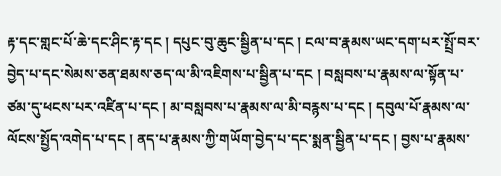རྟ་དང་གླང་པོ་ཆེ་དང་ཤིང་རྟ་དང ། དཔུང་བུ་ཆུང་སྦྱིན་པ་དང ། ངལ་བ་རྣམས་ཡང་དག་པར་སྤྲོ་བར་བྱེད་པ་དང་སེམས་ཅན་ཐམས་ཅད་ལ་མི་འཇིགས་པ་སྦྱིན་པ་དང ། བསླབས་པ་རྣམས་ལ་སྟོན་པ་ཙམ་དུ་ཕངས་པར་འཛིན་པ་དང ། མ་བསླབས་པ་རྣམས་ལ་མི་བརྙས་པ་དང ། དབུལ་པོ་རྣམས་ལ་ལོངས་སྤྱོད་འགེད་པ་དང ། ནད་པ་རྣམས་ཀྱི་གཡོག་བྱེད་པ་དང་སྨན་སྦྱིན་པ་དང ། བྱས་པ་རྣམས་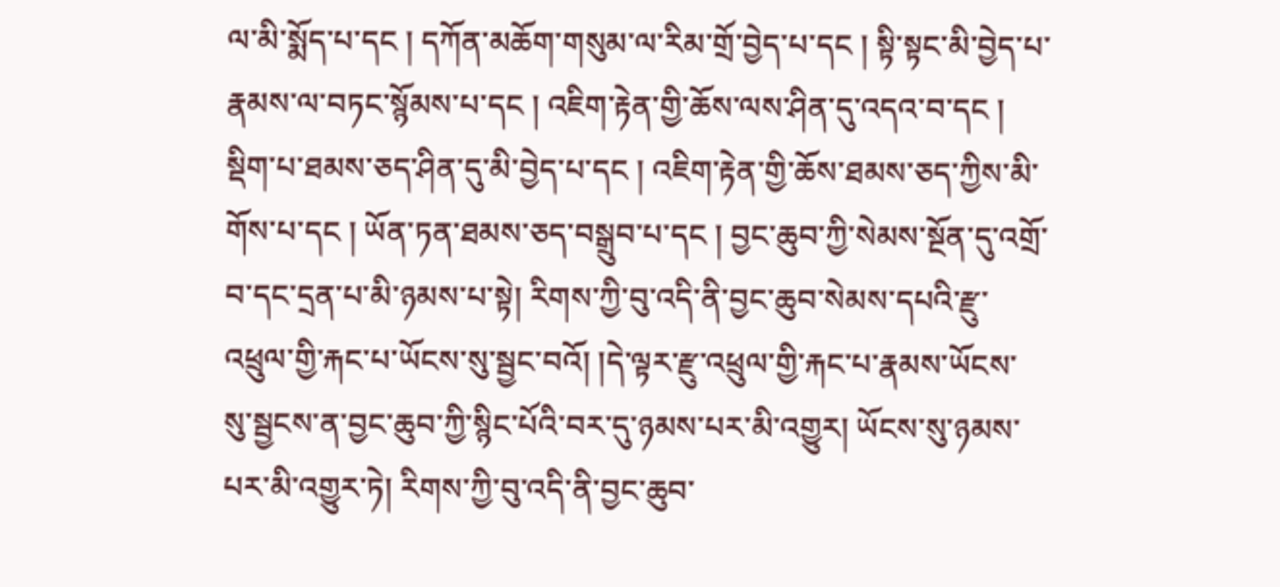ལ་མི་སྨོད་པ་དང ། དཀོན་མཆོག་གསུམ་ལ་རིམ་གྲོ་བྱེད་པ་དང ། སྟི་སྟང་མི་བྱེད་པ་རྣམས་ལ་བཏང་སྙོམས་པ་དང ། འཇིག་རྟེན་གྱི་ཆོས་ལས་ཤིན་དུ་འདའ་བ་དང ། སྡིག་པ་ཐམས་ཅད་ཤིན་དུ་མི་བྱེད་པ་དང ། འཇིག་རྟེན་གྱི་ཆོས་ཐམས་ཅད་ཀྱིས་མི་གོས་པ་དང ། ཡོན་ཏན་ཐམས་ཅད་བསྒྲུབ་པ་དང ། བྱང་ཆུབ་ཀྱི་སེམས་སྔོན་དུ་འགྲོ་བ་དང་དྲན་པ་མི་ཉམས་པ་སྟེ། རིགས་ཀྱི་བུ་འདི་ནི་བྱང་ཆུབ་སེམས་དཔའི་རྫུ་འཕྲུལ་གྱི་རྐང་པ་ཡོངས་སུ་སྦྱང་བའོ། །དེ་ལྟར་རྫུ་འཕྲུལ་གྱི་རྐང་པ་རྣམས་ཡོངས་སུ་སྦྱངས་ན་བྱང་ཆུབ་ཀྱི་སྙིང་པོའི་བར་དུ་ཉམས་པར་མི་འགྱུར། ཡོངས་སུ་ཉམས་པར་མི་འགྱུར་ཏེ། རིགས་ཀྱི་བུ་འདི་ནི་བྱང་ཆུབ་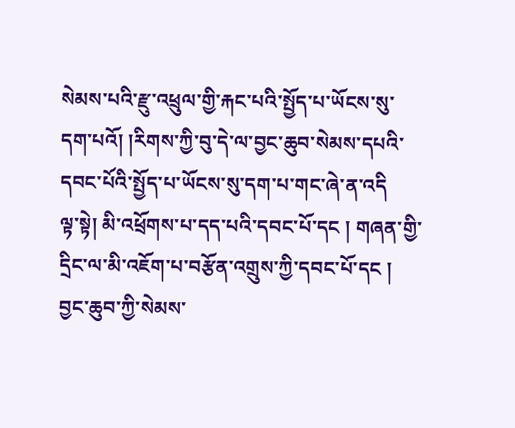སེམས་པའི་རྫུ་འཕྲུལ་གྱི་རྐང་པའི་སྤྱོད་པ་ཡོངས་སུ་དག་པའོ། །རིགས་ཀྱི་བུ་དེ་ལ་བྱང་ཆུབ་སེམས་དཔའི་དབང་པོའི་སྤྱོད་པ་ཡོངས་སུ་དག་པ་གང་ཞེ་ན་འདི
ལྟ་སྟེ། མི་འཕྲོགས་པ་དད་པའི་དབང་པོ་དང ། གཞན་གྱི་དྲིང་ལ་མི་འཇོག་པ་བརྩོན་འགྲུས་ཀྱི་དབང་པོ་དང ། བྱང་ཆུབ་ཀྱི་སེམས་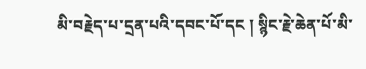མི་བརྗེད་པ་དྲན་པའི་དབང་པོ་དང ། སྙིང་རྗེ་ཆེན་པོ་མི་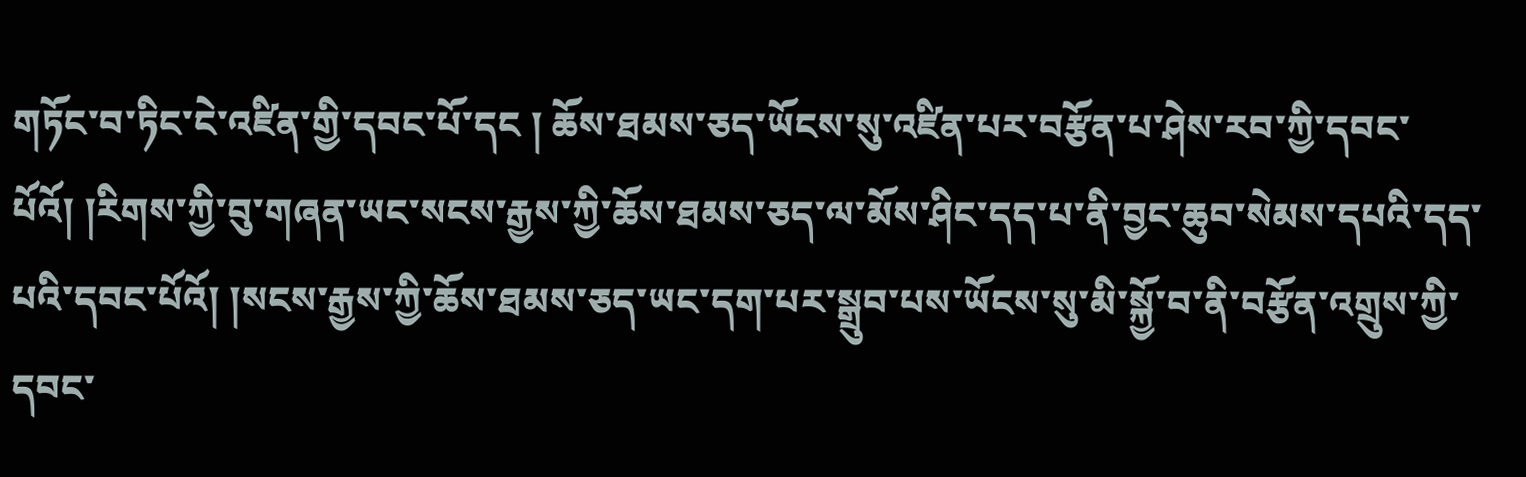གཏོང་བ་ཏིང་ངེ་འཛིན་གྱི་དབང་པོ་དང ། ཆོས་ཐམས་ཅད་ཡོངས་སུ་འཛིན་པར་བརྩོན་པ་ཤེས་རབ་ཀྱི་དབང་པོའོ། །རིགས་ཀྱི་བུ་གཞན་ཡང་སངས་རྒྱས་ཀྱི་ཆོས་ཐམས་ཅད་ལ་མོས་ཤིང་དད་པ་ནི་བྱང་ཆུབ་སེམས་དཔའི་དད་པའི་དབང་པོའོ། །སངས་རྒྱས་ཀྱི་ཆོས་ཐམས་ཅད་ཡང་དག་པར་སྒྲུབ་པས་ཡོངས་སུ་མི་སྐྱོ་བ་ནི་བརྩོན་འགྲུས་ཀྱི་དབང་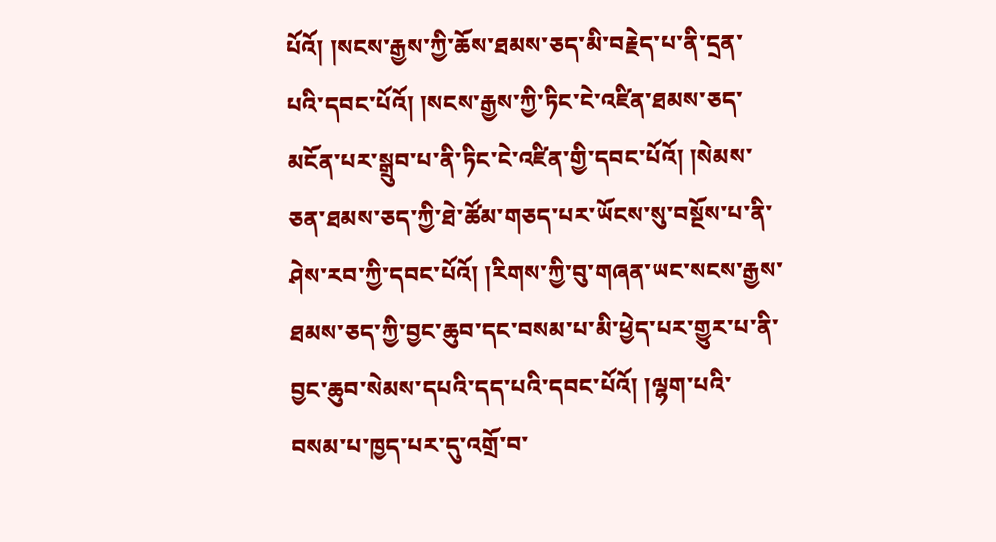པོའོ། །སངས་རྒྱས་ཀྱི་ཆོས་ཐམས་ཅད་མི་བརྗེད་པ་ནི་དྲན་པའི་དབང་པོའོ། །སངས་རྒྱས་ཀྱི་ཏིང་ངེ་འཛིན་ཐམས་ཅད་མངོན་པར་སྒྲུབ་པ་ནི་ཏིང་ངེ་འཛིན་གྱི་དབང་པོའོ། །སེམས་ཅན་ཐམས་ཅད་ཀྱི་ཐེ་ཚོམ་གཅད་པར་ཡོངས་སུ་བསྔོས་པ་ནི་ཤེས་རབ་ཀྱི་དབང་པོའོ། །རིགས་ཀྱི་བུ་གཞན་ཡང་སངས་རྒྱས་ཐམས་ཅད་ཀྱི་བྱང་ཆུབ་དང་བསམ་པ་མི་ཕྱེད་པར་གྱུར་པ་ནི་བྱང་ཆུབ་སེམས་དཔའི་དད་པའི་དབང་པོའོ། །ལྷག་པའི་བསམ་པ་ཁྱད་པར་དུ་འགྲོ་བ་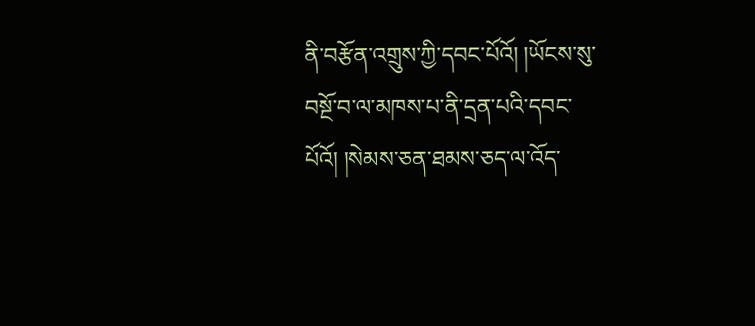ནི་བརྩོན་འགྲུས་ཀྱི་དབང་པོའོ། །ཡོངས་སུ་བསྔོ་བ་ལ་མཁས་པ་ནི་དྲན་པའི་དབང་པོའོ། །སེམས་ཅན་ཐམས་ཅད་ལ་འོད་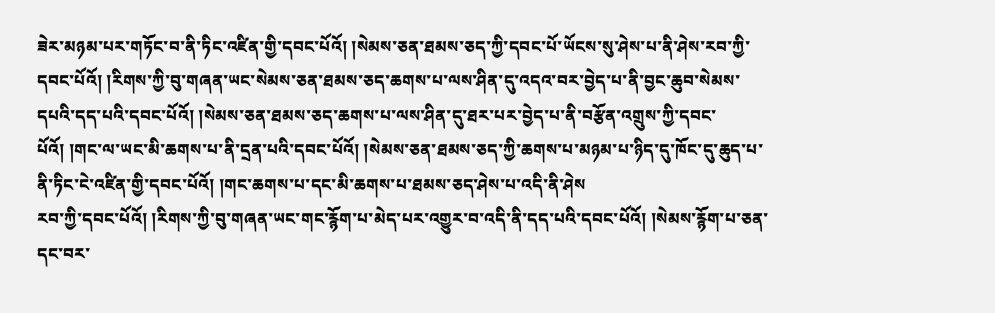ཟེར་མཉམ་པར་གཏོང་བ་ནི་ཏིང་འཛིན་གྱི་དབང་པོའོ། །སེམས་ཅན་ཐམས་ཅད་ཀྱི་དབང་པོ་ཡོངས་སུ་ཤེས་པ་ནི་ཤེས་རབ་ཀྱི་དབང་པོའོ། །རིགས་ཀྱི་བུ་གཞན་ཡང་སེམས་ཅན་ཐམས་ཅད་ཆགས་པ་ལས་ཤིན་དུ་འདའ་བར་བྱེད་པ་ནི་བྱང་ཆུབ་སེམས་དཔའི་དད་པའི་དབང་པོའོ། །སེམས་ཅན་ཐམས་ཅད་ཆགས་པ་ལས་ཤིན་དུ་ཐར་པར་བྱེད་པ་ནི་བརྩོན་འགྲུས་ཀྱི་དབང་པོའོ། །གང་ལ་ཡང་མི་ཆགས་པ་ནི་དྲན་པའི་དབང་པོའོ། །སེམས་ཅན་ཐམས་ཅད་ཀྱི་ཆགས་པ་མཉམ་པ་ཉིད་དུ་ཁོང་དུ་ཆུད་པ་ནི་ཏིང་ངེ་འཛིན་གྱི་དབང་པོའོ། །གང་ཆགས་པ་དང་མི་ཆགས་པ་ཐམས་ཅད་ཤེས་པ་འདི་ནི་ཤེས
རབ་ཀྱི་དབང་པོའོ། །རིགས་ཀྱི་བུ་གཞན་ཡང་གང་རྙོག་པ་མེད་པར་འགྱུར་བ་འདི་ནི་དད་པའི་དབང་པོའོ། །སེམས་རྙོག་པ་ཅན་དང་བར་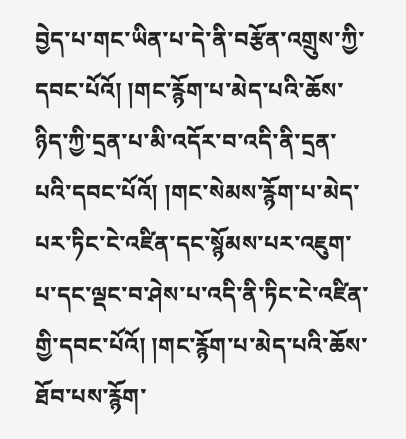བྱེད་པ་གང་ཡིན་པ་དེ་ནི་བརྩོན་འགྲུས་ཀྱི་དབང་པོའོ། །གང་རྙོག་པ་མེད་པའི་ཆོས་ཉིད་ཀྱི་དྲན་པ་མི་འདོར་བ་འདི་ནི་དྲན་པའི་དབང་པོའོ། །གང་སེམས་རྙོག་པ་མེད་པར་ཏིང་ངེ་འཛིན་དང་སྙོམས་པར་འཇུག་པ་དང་ལྡང་བ་ཤེས་པ་འདི་ནི་ཏིང་ངེ་འཛིན་གྱི་དབང་པོའོ། །གང་རྙོག་པ་མེད་པའི་ཆོས་ཐོབ་པས་རྙོག་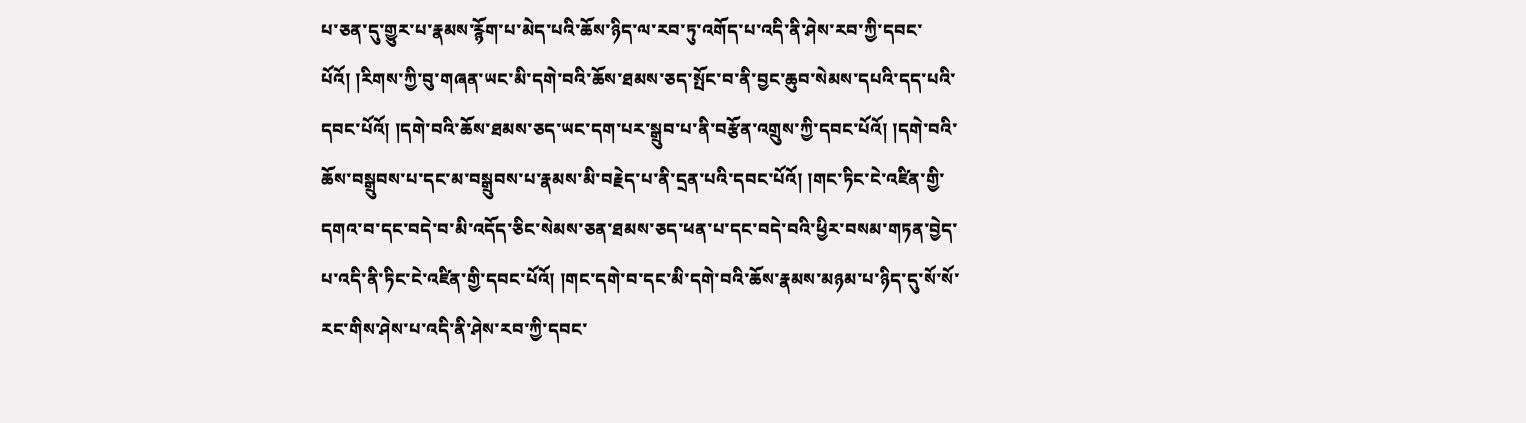པ་ཅན་དུ་གྱུར་པ་རྣམས་རྙོག་པ་མེད་པའི་ཆོས་ཉིད་ལ་རབ་ཏུ་འགོད་པ་འདི་ནི་ཤེས་རབ་ཀྱི་དབང་པོའོ། །རིགས་ཀྱི་བུ་གཞན་ཡང་མི་དགེ་བའི་ཆོས་ཐམས་ཅད་སྤོང་བ་ནི་བྱང་ཆུབ་སེམས་དཔའི་དད་པའི་དབང་པོའོ། །དགེ་བའི་ཆོས་ཐམས་ཅད་ཡང་དག་པར་སྒྲུབ་པ་ནི་བརྩོན་འགྲུས་ཀྱི་དབང་པོའོ། །དགེ་བའི་ཆོས་བསྒྲུབས་པ་དང་མ་བསྒྲུབས་པ་རྣམས་མི་བརྗེད་པ་ནི་དྲན་པའི་དབང་པོའོ། །གང་ཏིང་ངེ་འཛིན་གྱི་དགའ་བ་དང་བདེ་བ་མི་འདོད་ཅིང་སེམས་ཅན་ཐམས་ཅད་ཕན་པ་དང་བདེ་བའི་ཕྱིར་བསམ་གཏན་བྱེད་པ་འདི་ནི་ཏིང་ངེ་འཛིན་གྱི་དབང་པོའོ། །གང་དགེ་བ་དང་མི་དགེ་བའི་ཆོས་རྣམས་མཉམ་པ་ཉིད་དུ་སོ་སོ་རང་གིས་ཤེས་པ་འདི་ནི་ཤེས་རབ་ཀྱི་དབང་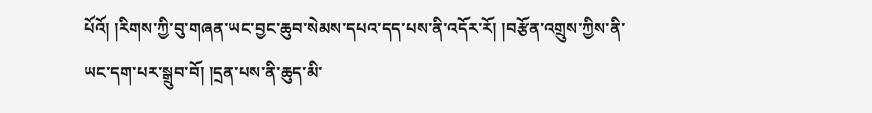པོའོ། །རིགས་ཀྱི་བུ་གཞན་ཡང་བྱང་ཆུབ་སེམས་དཔའ་དད་པས་ནི་འདོར་རོ། །བརྩོན་འགྲུས་ཀྱིས་ནི་ཡང་དག་པར་སྒྲུབ་བོ། །དྲན་པས་ནི་ཆུད་མི་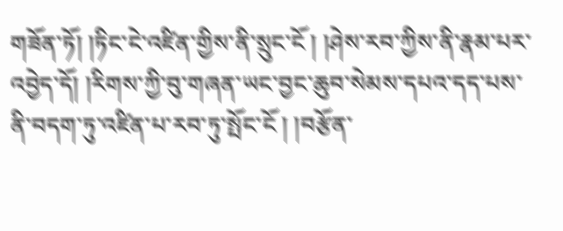གཟོན་ཏོ། །ཏིང་ངེ་འཛིན་གྱིས་ནི་སྲུང་ངོ ། །ཤེས་རབ་ཀྱིས་ནི་རྣམ་པར་འབྱེད་དོ། །རིགས་ཀྱི་བུ་གཞན་ཡང་བྱང་ཆུབ་སེམས་དཔའ་དད་པས་ནི་བདག་ཏུ་འཛིན་པ་རབ་ཏུ་སྤོང་ངོ ། །བརྩོན་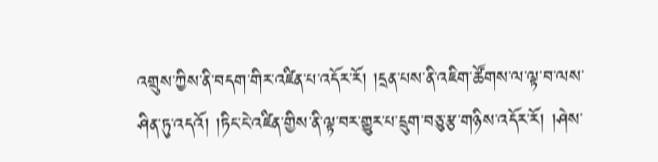འགྲུས་ཀྱིས་ནི་བདག་གིར་འཛིན་པ་འདོར་རོ། །དྲན་པས་ནི་འཇིག་ཚོགས་ལ་ལྟ་བ་ལས་ཤིན་ཏུ་འདའོ། །ཏིང་ངེ་འཛིན་གྱིས་ནི་ལྟ་བར་གྱུར་པ་དྲུག་བཅུ་རྩ་གཉིས་འདོར་རོ། །ཤེས་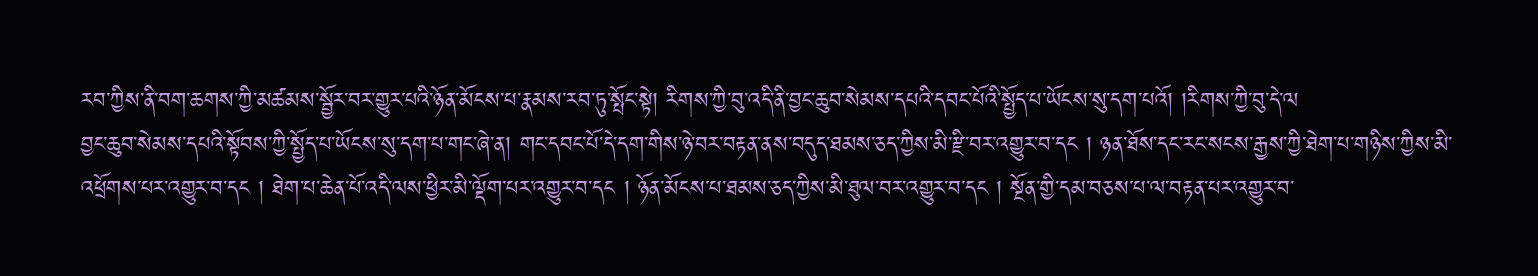རབ་ཀྱིས་ནི་བག་ཆགས་ཀྱི་མཚམས་སྦྱོར་བར་གྱུར་པའི་ཉོན་མོངས་པ་རྣམས་རབ་ཏུ་སྤོང་སྟེ། རིགས་ཀྱི་བུ་འདི་ནི་བྱང་ཆུབ་སེམས་དཔའི་དབང་པོའི་སྤྱོད་པ་ཡོངས་སུ་དག་པའོ། །རིགས་ཀྱི་བུ་དེ་ལ
བྱང་ཆུབ་སེམས་དཔའི་སྟོབས་ཀྱི་སྤྱོད་པ་ཡོངས་སུ་དག་པ་གང་ཞེ་ན། གང་དབང་པོ་དེ་དག་གིས་ཉེ་བར་བརྟན་ནས་བདུད་ཐམས་ཅད་ཀྱིས་མི་རྫི་བར་འགྱུར་བ་དང ། ཉན་ཐོས་དང་རང་སངས་རྒྱས་ཀྱི་ཐེག་པ་གཉིས་ཀྱིས་མི་འཕྲོགས་པར་འགྱུར་བ་དང ། ཐེག་པ་ཆེན་པོ་འདི་ལས་ཕྱིར་མི་ལྡོག་པར་འགྱུར་བ་དང ། ཉོན་མོངས་པ་ཐམས་ཅད་ཀྱིས་མི་ཐུལ་བར་འགྱུར་བ་དང ། སྔོན་གྱི་དམ་བཅས་པ་ལ་བརྟན་པར་འགྱུར་བ་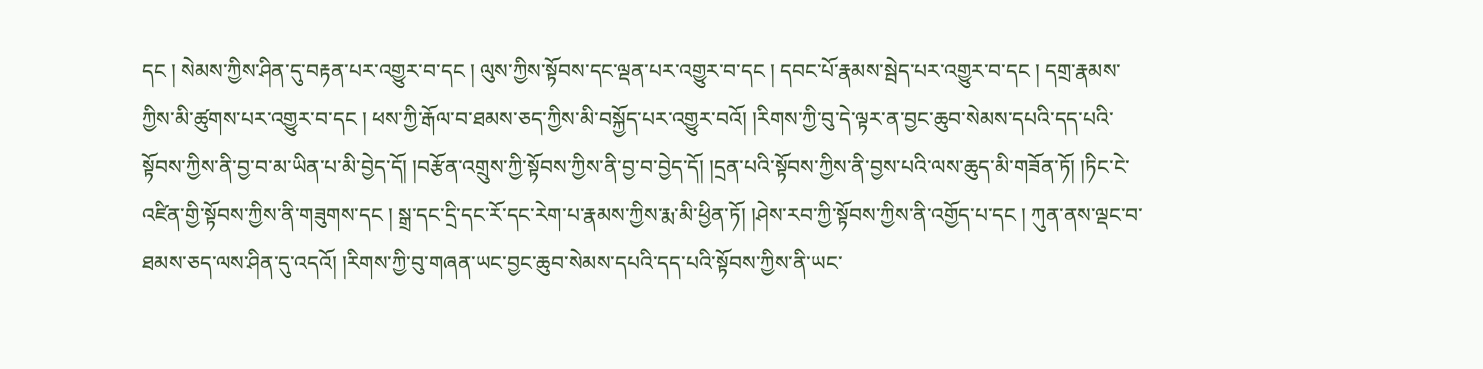དང ། སེམས་ཀྱིས་ཤིན་དུ་བརྟན་པར་འགྱུར་བ་དང ། ལུས་ཀྱིས་སྟོབས་དང་ལྡན་པར་འགྱུར་བ་དང ། དབང་པོ་རྣམས་སྦེད་པར་འགྱུར་བ་དང ། དགྲ་རྣམས་ཀྱིས་མི་ཚུགས་པར་འགྱུར་བ་དང ། ཕས་ཀྱི་རྒོལ་བ་ཐམས་ཅད་ཀྱིས་མི་བསྐྱོད་པར་འགྱུར་བའོ། །རིགས་ཀྱི་བུ་དེ་ལྟར་ན་བྱང་ཆུབ་སེམས་དཔའི་དད་པའི་སྟོབས་ཀྱིས་ནི་བྱ་བ་མ་ཡིན་པ་མི་བྱེད་དོ། །བརྩོན་འགྲུས་ཀྱི་སྟོབས་ཀྱིས་ནི་བྱ་བ་བྱེད་དོ། །དྲན་པའི་སྟོབས་ཀྱིས་ནི་བྱས་པའི་ལས་ཆུད་མི་གཟོན་ཏོ། །ཏིང་ངེ་འཛིན་གྱི་སྟོབས་ཀྱིས་ནི་གཟུགས་དང ། སྒྲ་དང་དྲི་དང་རོ་དང་རེག་པ་རྣམས་ཀྱིས་རྨ་མི་ཕྱིན་ཏོ། །ཤེས་རབ་ཀྱི་སྟོབས་ཀྱིས་ནི་འགྱོད་པ་དང ། ཀུན་ནས་ལྡང་བ་ཐམས་ཅད་ལས་ཤིན་དུ་འདའོ། །རིགས་ཀྱི་བུ་གཞན་ཡང་བྱང་ཆུབ་སེམས་དཔའི་དད་པའི་སྟོབས་ཀྱིས་ནི་ཡང་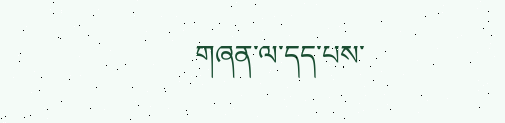གཞན་ལ་དད་པས་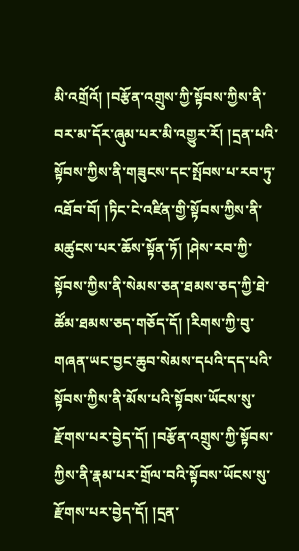མི་འགྲོའོ། །བརྩོན་འགྲུས་ཀྱི་སྟོབས་ཀྱིས་ནི་བར་མ་དོར་ཞུམ་པར་མི་འགྱུར་རོ། །དྲན་པའི་སྟོབས་ཀྱིས་ནི་གཟུངས་དང་སྤོབས་པ་རབ་ཏུ་འཐོབ་བོ། །ཏིང་ངེ་འཛིན་གྱི་སྟོབས་ཀྱིས་ནི་མཚུངས་པར་ཆོས་སྟོན་ཏོ། །ཤེས་རབ་ཀྱི་སྟོབས་ཀྱིས་ནི་སེམས་ཅན་ཐམས་ཅད་ཀྱི་ཐེ་ཚོམ་ཐམས་ཅད་གཅོད་དོ། །རིགས་ཀྱི་བུ་གཞན་ཡང་བྱང་ཆུབ་སེམས་དཔའི་དད་པའི་སྟོབས་ཀྱིས་ནི་མོས་པའི་སྟོབས་ཡོངས་སུ་རྫོགས་པར་བྱེད་དོ། །བརྩོན་འགྲུས་ཀྱི་སྟོབས་ཀྱིས་ནི་རྣམ་པར་གྲོལ་བའི་སྟོབས་ཡོངས་སུ་རྫོགས་པར་བྱེད་དོ། །དྲན་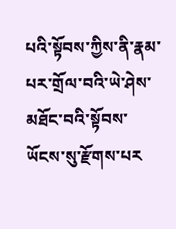པའི་སྟོབས་ཀྱིས་ནི་རྣམ་པར་གྲོལ་བའི་ཡེ་ཤེས་མཐོང་བའི་སྟོབས་ཡོངས་སུ་རྫོགས་པར